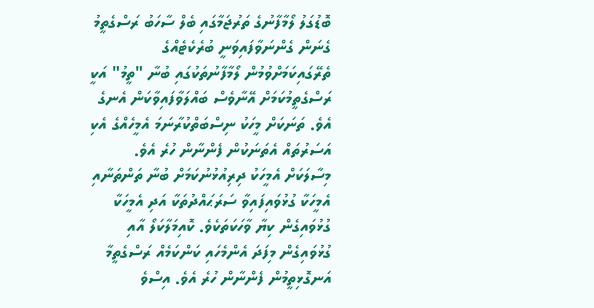ބޮޑުގަލު ލޯމާފާނުގެ ތަރުޖަމާގައި ބެލް ސާހަބު ރަސްގެތީމު ގެނަން ގެންނަވާފައިވަނީ ބުރެކެޓެއްގެ ތެރޭގައިކަމަށްވުމުން ލޯމާފާނުތަކުގައި ބުނާ "ތީމު" އަކީ ރަސްގެތީމުކަމަށް އޭނާވެސް ބައްލަވާފައިވާކަން އެނގެ އެވެ. ތަނަކަށް މީހަކު ނިސްބަތްކުރާނަމަ އެމީހެއްގެ އެކި އަސަރުތައް އެތަނަކުން ފެންނާން ހުރެ އެވެ. މިސާލަކަށް އެމީހަކު ދިރިއުޅުނުކަމަށް ބުނާ ތަންތަނާއި އެމީހަކާ ގުޅުވައިފައިވާ ސަރަޙައްދުތަކާ އަދި އެމީހަކާ ގުޅުވައިގެން ކިޔާ ވާހަކަތަކެވެ. ކޮއިމަލާކަލޯ އާއި ގުޅުވައިގެން މިފަދަ އެންމެހައި ކަންކަމެއް ރަސްގެތީމާ އަނގޮޅިތީމުން ފެންނާން ހުރެ އެވެ. އިސްވެ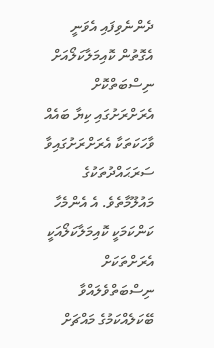ދެންނެވިފައި އެވަނީ އެގޮތުން ކޮއިމަލާކަލޯއަށް ނިސްބަތްކޮށް އެރަށްރަށުގައި ކިޔާ ބައެއް ވާހަކަތަކާ އެރަށްރަށުގައިވާ ސަރަޙައްދުތަކުގެ މައުލޫމާތެވެ. އެ އެންމެހާ ކަންކަމަކީ ކޮއިމަލާކަލޯއަކީ އެރަށްތަކަށް ނިސްބަތްވެލައްވާ ބޭކަލެއްކަމުގެ މައްޗަށް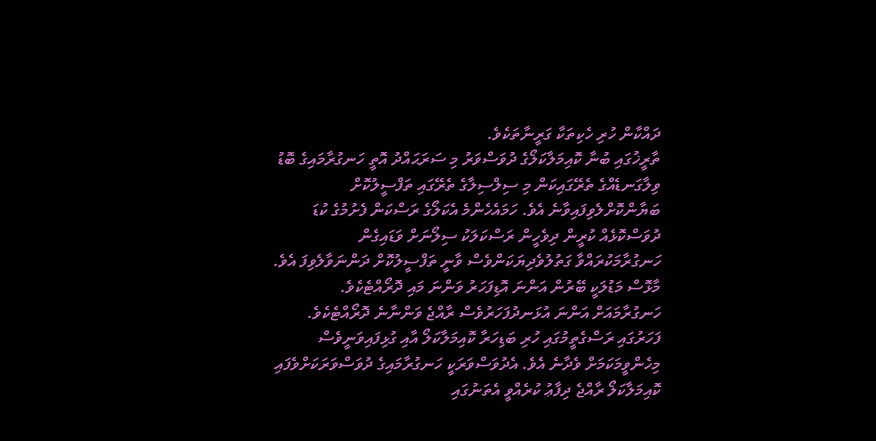ދައްކާން ހުރި ހެކިތަކާ ގަރީނާތަކެވެ.
ތާރީޚުގައި ބުނާ ކޮއިމަލާކަލޯގެ ދުވަސްވަރު މި ސަރަޙައްދު އޮތީ ހަނގުރާމައިގެ ބޮޑު ވިލާގަނޑެއްގެ ތެރޭގައިކަން މި ސިލްސިލާގެ ތެރޭގައި ތަފްސީލުކޮށް ބަޔާންކޮށްލެވިފައިވާނެ އެވެ. ހަމައެހެންމެ އެކަލޯގެ ރަސްކަން ފެށުމުގެ ކުޑަ ދުވަސްކޮޅެއް ކުރީން ދިވެހީން ރަސްކަލަކު ސިލޯނަށް ވަޑައިގެން ހަނގުރާމަކުރައްވާ ގަތުލުވެދިޔަކަންވެސް ވާނީ ތަފްސީލުކޮށް ދަންނަވާލެވިފަ އެވެ. މާޅޮސް މަޑުލަކީ ބޭރުން އަންނަ އޮޑިފަހަރު ވަންނަ މައި ދޮރޯއްޓެކެވެ. ހަނގުރާމައަށް އަންނަ އުޅަނދުފަހަރުވެސް ރާއްޖެ ވަންނާނެ ދޮރޯއްޓެކެވެ. ފަހަރުގައި ރަސްގެތީމުގައި ހުރި ބަޑިހަރާ ކޮއިމަލާކަލޯ އާއި ގުޅިފައިވަނީވެސް މިހެންވީމަކަމަށް ވެދާނެ އެވެ. އެދުވަސްވަރަކީ ހަނގުރާމައިގެ ދުވަސްވަރަކަށްވެފައި ކޮއިމަލާކަލޯ ރާއްޖެ ދިފާޢު ކުރެއްވީ އެތަނުގައި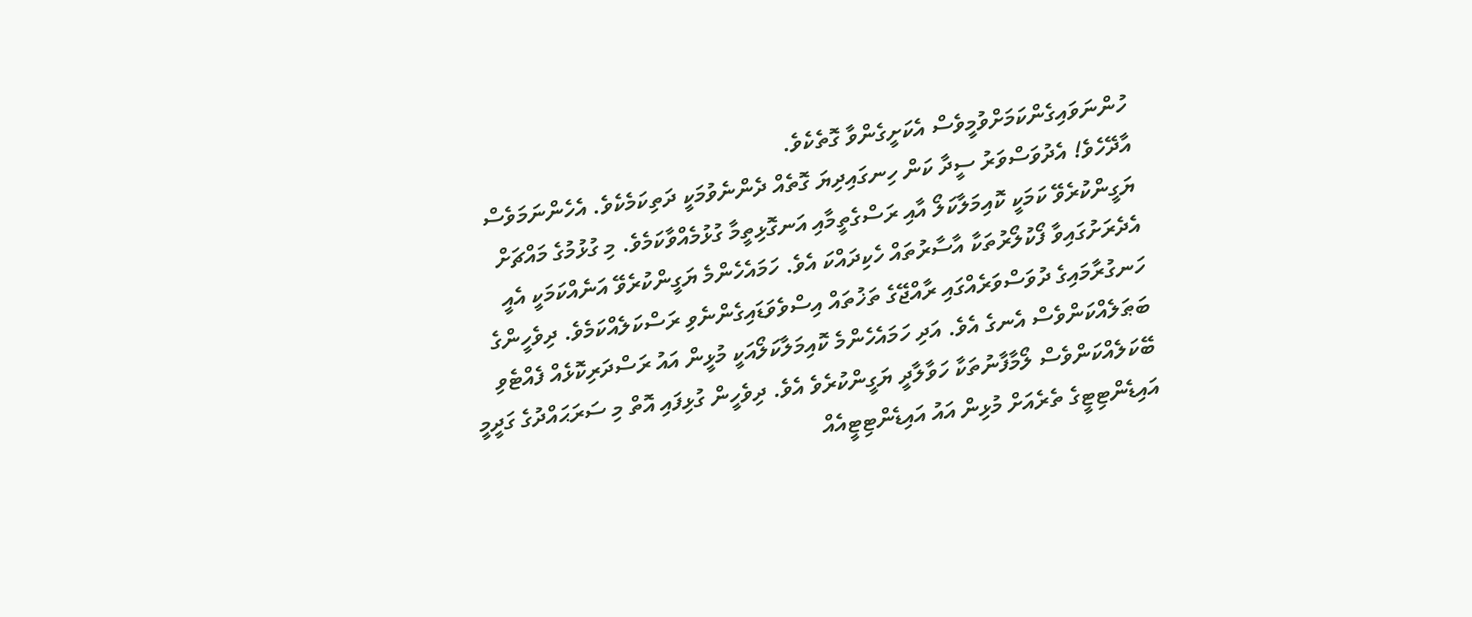ހުންނަވައިގެންކަމަށްވުމީވެސް އެކަށީގެންވާ ގޮތެކެވެ.
އާދޭހެވެ! އެދުވަސްވަރު ސީދާ ކަން ހިނގައިދިޔަ ގޮތެއް ދެންނެވުމަކީ ދަތިކަމެކެވެ. އެހެންނަމަވެސް ޔަގީންކުރެވޭ ކަމަކީ ކޮއިމަލާކަލޯ އާއި ރަސްގެތީމާއި އަނގޮޅިތީމާ ގުޅުމެއްވާކަމެވެ. މި ގުޅުމުގެ މައްޗަށް އެދެރަށުގައިވާ ފޯކުލޯރުތަކާ އާސާރުތައް ހެކިދައްކަ އެވެ. ހަމައެހެންމެ ޔަގީންކުރެވޭ އަނެއްކަމަކީ އެއީ ހަނގުރާމައިގެ ދުވަސްވަރެއްގައި ރާއްޖޭގެ ތަޚުތައް އިސްވެވަޑައިގެންނެވި ރަސްކަލެއްކަމެވެ. ދިވެހީންގެ ބަޠަލެއްކަންވެސް އެނގެ އެވެ. އަދި ހަމައެހެންމެ ކޮއިމަލާކަލޯއަކީ މުޅީން އައު ރަސްދަރިކޮޅެއް ފެއްޓެވި ބޭކަލެއްކަންވެސް ލޯމާފާނުތަކާ ހަވާލާދީ ޔަގީންކުރެވެ އެވެ. ދިވެހީން ގުޅިފައި އޮތް މި ސަރަޙައްދުގެ ގަދީމީ އައިޑެންޓިޓީގެ ތެރެއަށް މުޅިން އައު އައިޑެންޓިޓީއެއް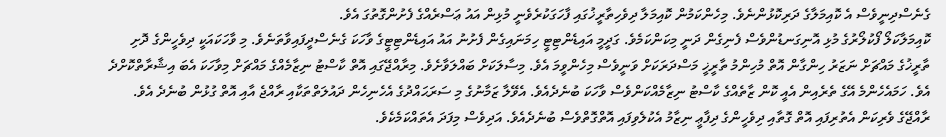ގެނެސްދިނީވެސް އެ ކޮއިމަލާގެ ދަރިކޮޅުންނެވެ. މިހެންކަމުން ކޮއިމަލާ ދިވެހިތާރީޚުގައި ފާހަގަކުރެވެނީ މުޅިން އައު ޢަސްރެއްގެ ފެށުންގޮތުގަ އެވެ.
ކޮއިމަލާކަލޯ ފޯކުލޯރުގެ މުޅި އޮނިގަނޑުންވެސް ފެނިގެން ދަނީ މިކަންކަމެވެ. ގަދީމީ އައިޑެންޓިޓީ ހިމަނައިގެން ފެށުނު އައު އައިޑެންޓިޓީގެ ވާހަކަ ގެނެސްދީފައިވާތަނެވެ. މި ވާހަކައަކީ ދިވެހީންގެ ދޮށި ތާރީޚުގެ މައްޗަށް ނަޒަރު ހިންގާން އޮތް މުހިންމު ތާރީޚީ މަސްދަރަކަށް ވަނީވެސް މިހެންވީމަ އެވެ. މިސާލަކަށް ބައްލަވާށެވެ. މިރާއްޖޭގައި އޮތް ކާސްޓު ނިޒާމެއްގެ މައްޗަށް މިވާހަކަ އެބަ އިޝާރާތްކޮށްދެ އެވެ. ހަމައެހެންމެ އޭގެ ތެރެއިން އެއީ ކޮން ޒާތެއްގެ ކާސްޓު ނިޒާމެއްކަންވެސް ވާހަކަ ބުނެދެއެވެ. އެވޭލާ ޒަމާނުގެ މި ސަރަޙައްދުގެ އެހެނިހެން ދައުލަތްތަކާއި ރާއްޖެ އާއި އޮތް ގުޅުން ބުނެދެ އެވެ. ރާއްޖޭގެ ވެރިކަން އެތުރިފައި އޮތް ގޮތާއި ދިވެހީންގެ ދިފާޢީ ނިޒާމު އެކުލެވިފައި އޮތްގޮތްވެސް ބުނެދެއެވެ. އަދިވެސް މިފަދަ އެތައްކަމެކެވެ.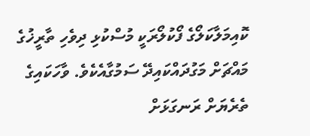ކޮއިމަލާކަލޯގެ ފޯކުލޯރަކީ މުސްކުޅި ދިވެހި ތާރީޚުގެ މައްޗަށް މަގުދައްކައިދޭ ސަމުގާއެކެވެ. ވާހަކައިގެ ތެރެޔަށް ރަނގަޅަށް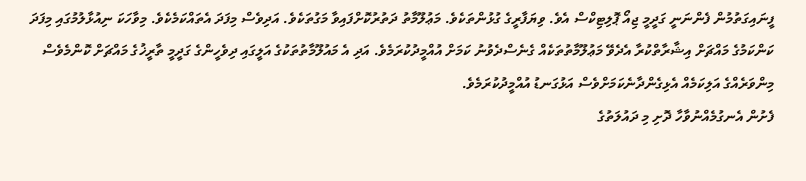ފީނައިގަތުމުން ފެންނަނީ ގަދީމީ ޖިއޯ ޕޮލިޓިކްސް އެވެ. ވިޔަފާރީގެ ގުޅުންތަކެވެ. މަޢުލޫމާތު ދަތުރުކޮށްފައިވާ މަގުތަކެވެ. އަދިވެސް މިފަދަ އެތައްކަމެކެވެ. މިވާހަކަ ނިއުޅާލުމުގައި މިފަދަ ކަންކަމުގެ މައްޗަށް އިޝާރާތްކުރާ އެދެވޭ މަޢުލޫމާތުތަކެއް ގެނެސްދެވުނު ކަމަށް އުއްމީދުކުރަމެވެ. އަދި އެ މައުލޫމާތުތަކުގެ އަލީގައި ދިވެހީންގެ ގަދީމީ ތާރީޚުގެ މައްޗަށް ކޮންމެވެސް މިންވަރެއްގެ އަލިކަމެއް އެޅިގެންދާނެކަމަށްވެސް އަޅުގަނޑު އުއްމީދުކުރަމެވެ.
ފެށުން އެނގުމެއްނުވާހާ ދޮށި މި ދައުލަތުގެ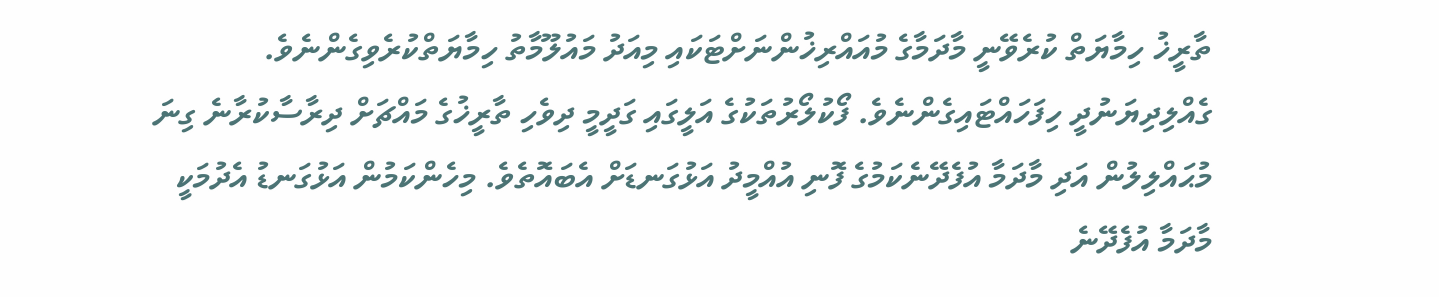ތާރީޚު ހިމާޔަތް ކުރެވޭނީ މާދަމާގެ މުއައްރިޚުންނަށްޓަކައި މިއަދު މައުލޫމާތު ހިމާޔަތްކުރެވިގެންނެވެ. ގެއްލިދިޔަނުދީ ހިފަހައްޓައިގެންނެވެ. ފޯކުލޯރުތަކުގެ އަލީގައި ގަދީމީ ދިވެހި ތާރީޚުގެ މައްޗަށް ދިރާސާކުރާނެ ގިނަ މުޙައްލިލުން އަދި މާދަމާ އުފެދޭނެކަމުގެ ފޮނި އުއްމީދު އަޅުގަނޑަށް އެބައޮތެވެ. މިހެންކަމުން އަޅުގަނޑު އެދުމަކީ މާދަމާ އުފެދޭނެ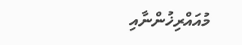މުއައްރިޚުންނާއި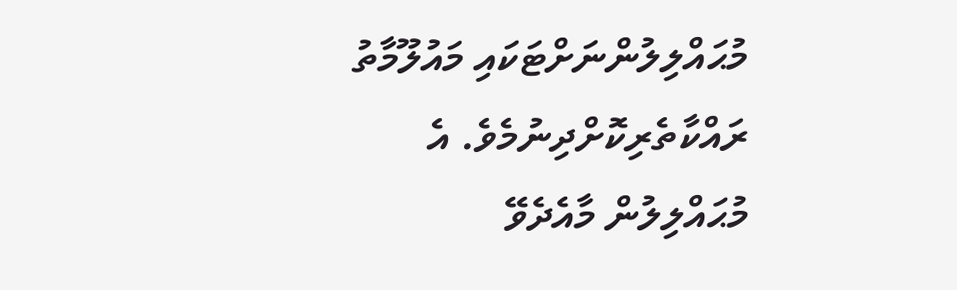މުޙައްލިލުންނަށްޓަކައި މައުލޫމާތު ރައްކާތެރިކޮށްދިނުމެވެ. އެ މުޙައްލިލުން މާއެދެވޭ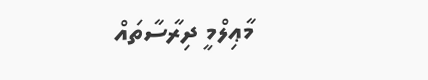މާޢިލްމީ ދިރާސާތައް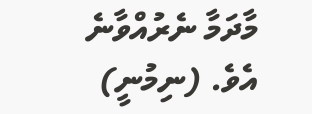މާދަމާ ނެރުއްވާނެ އެވެ. (ނިމުނީ)